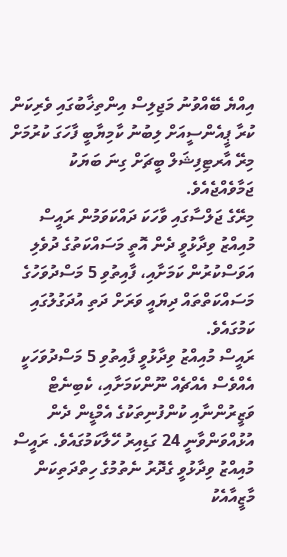އިއްޔެ ބޭއްވުނު މަޖިލިސް އިންތިޚާބުގައި ވެރިކަން ކުރާ ޕީއެންސީއަށް ލިބުނު ކާމިޔާބީ ފާހަގަ ކުރުމަށް މިރޭ އާރޓިފިޝަލް ބީޗަށް ގިނަ ބަޔަކު ޖަމާވެއްޖެއެވެ.
މިރޭގެ ޖަލްސާގައި ވާހަކަ ދައްކަވަމުން ރައީސް މުއިއްޒު ވިދާޅުވީ ދެން އޮތީ މަސައްކަތުގެ ދުވެލި އަވަސްކުރުން ކަމަށާއި، ފާއިތުވި 5 މަސްދުވަހުގެ މަސައްކަތްތައް ދިޔައީ ވަރަށް ދަތި އުދަގުލުގައި ކަމުގައެވެ.
ރައީސް މުއިއްޒު ވިދާޅުވީ ފާއިތުވި 5 މަސްދުވަހަކީ އެއްވެސް އެއްޗެއް ނޫންކަމަށާއި، ކެބިނެޓް ވަޒީރުންނާއި ކުންފުނިތަކުގެ އެމްޑީން ދެން އުޅުއްވަންވާނީ 24 ގަޑިއިރު ހޭލާކަމުގައެވެ. ރައީސް މުއިއްޒު ވިދާޅުވީ ގެދޮރު ނެތުމުގެ ހިތްދަތިކަން މާޒީއާއެކު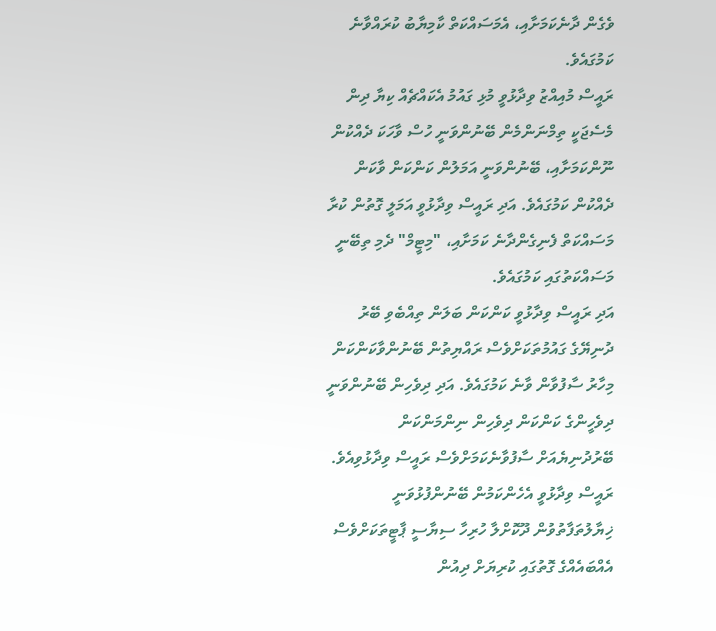ވެގެން ދާނެކަމަށާއި، އެމަސައްކަތް ކާމިޔާބު ކުރައްވާނެ ކަމުގައެވެ.
ރައީސް މުއިއްޒު ވިދާޅުވީ މުޅި ގައުމު އެކައްޗެއް ކިޔާ ދިން މެސެޖަކީ ތިމްނަންމެން ބޭނުންވަނީ ހުސް ވާހަކަ ދެއްކުން ނޫންކަމަށާއި، ބޭނުންވަނީ އަމަލުން ކަންކަން ވާކަން ދެއްކުން ކަމުގައެވެ. އަދި ރައީސް ވިދާޅުވީ އަމަލީ ގޮތުން ކުރާ މަސައްކަތް ފެނިގެންދާނެ ކަމަށާއި، "މިޓީމް" ދެމި ތިބޭނީ މަސައްކަތުގައި ކަމުގައެވެ.
އަދި ރައީސް ވިދާޅުވީ ކަންކަން ބަލަން ތިއްބެވި ބޭރު ދުނިޔޭގެ ގައުމުތަކަށްވެސް ރައްޔިތުން ބޭނުންވާކަންކަން މިހާރު ސާފުވާން ވާނެ ކަމުގައެވެ. އަދި ދިވެހިން ބޭނުންވަނީ ދިވެހީންގެ ކަންކަން ދިވެހިން ނިންމަންކަން ބޭރުދުނިޔެއަށް ސާފުވާނެކަމަށްވެސް ރައީސް ވިދާޅުވިއެވެ.
ރައީސް ވިދާޅުވީ އެހެންކަމުން ބޭނުންފުޅުވަނީ ޚިޔާލުތަފާތުވުން ދޫކޮށްލާ ހުރިހާ ސިޔާސީ ޕާޓީތަކަށްވެސް އެއްބައެއްގެ ގޮތުގައި ކުރިޔަށް ދިއުން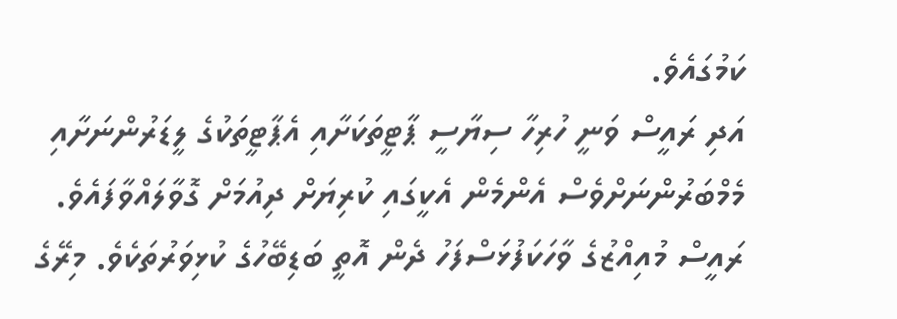ކަމުގައެވެ.
އަދި ރައީސް ވަނީ ހުރިހާ ސިޔާސީ ޕާޓީތަކަށާއި އެޕާޓީތަކުގެ ލީޑަރުންނަށާއި މެމްބަރުންނަށްވެސް އެންމެން އެކީގައި ކުރިޔަށް ދިއުމަށް ގޮވާލައްވާފައެވެ.
ރައީސް މުއިއްޒުގެ ވާހަކަފުޅަސްފަހު ދެން އޮތީ ބަޑިބޭހުގެ ކުޅިވަރުތަކެވެ. މިރޭގެ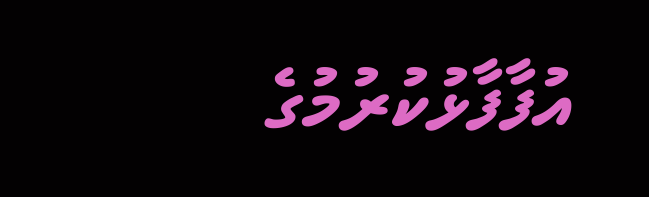އުފާފާޅުކުރުމުގެ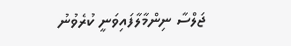ޖަލްސާ ނިންމާލާފައިވަނީ ކުރެވުނު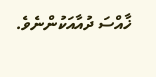ޚާއްސަ ދުއާއަކުންނެވެ.